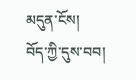མདུན་ངོས།
བོད་ཀྱི་དུས་བབ།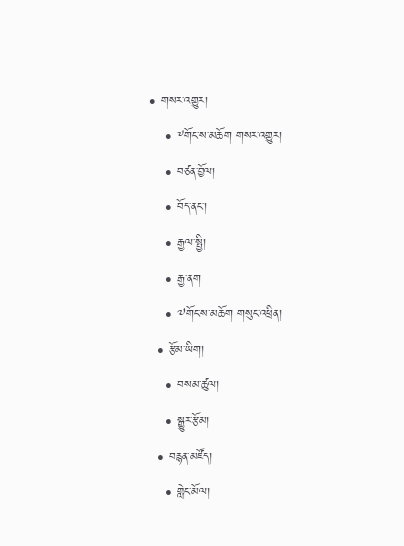• གསར་འགྱུར།
    • ༸གོང་ས་མཆོག གསར་འགྱུར།
    • བཙན་བྱོལ།
    • བོད་ནང་།
    • རྒྱལ་སྤྱི།
    • རྒྱ་ནག
    • ༧གོང་ས་མཆོག གསུང་འཕྲིན།
  • རྩོམ་ཡིག།
    • བསམ་ཚུལ།
    • སྒྱུར་རྩོམ།
  • བརྙན་མཛོད།
    • གླེང་མོལ།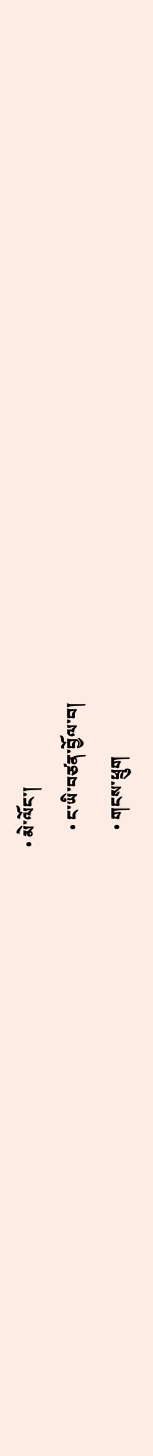• མེ་ལོང་།
    • ང་ཡི་བཙན་བྱོལ་བ།
    • གངས་ཕྲུག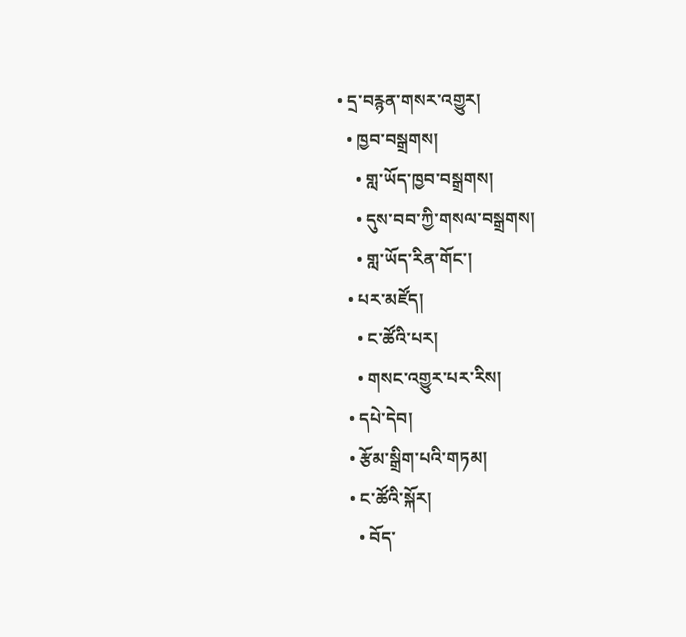• དྲ་བརྙན་གསར་འགྱུར།
  • ཁྱབ་བསྒྲགས།
    • གླ་ཡོད་ཁྱབ་བསྒྲགས།
    • དུས་བབ་ཀྱི་གསལ་བསྒྲགས།
    • གླ་ཡོད་རིན་གོང་།
  • པར་མཛོད།
    • ང་ཚོའི་པར།
    • གསང་འགྱུར་པར་རིས།
  • དཔེ་དེབ།
  • རྩོམ་སྒྲིག་པའི་གཏམ།
  • ང་ཚོའི་སྐོར།
    • བོད་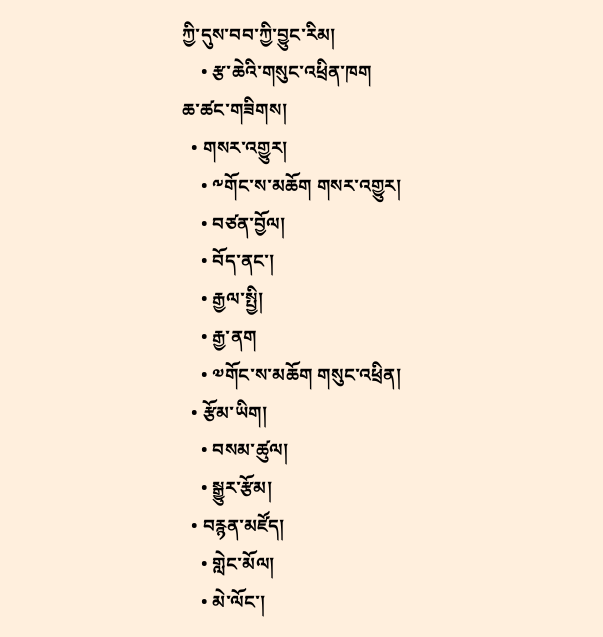ཀྱི་དུས་བབ་ཀྱི་བྱུང་རིམ།
    • རྩ་ཆེའི་གསུང་འཕྲིན་ཁག
ཆ་ཚང་གཟིགས།
  • གསར་འགྱུར།
    • ༸གོང་ས་མཆོག གསར་འགྱུར།
    • བཙན་བྱོལ།
    • བོད་ནང་།
    • རྒྱལ་སྤྱི།
    • རྒྱ་ནག
    • ༧གོང་ས་མཆོག གསུང་འཕྲིན།
  • རྩོམ་ཡིག།
    • བསམ་ཚུལ།
    • སྒྱུར་རྩོམ།
  • བརྙན་མཛོད།
    • གླེང་མོལ།
    • མེ་ལོང་།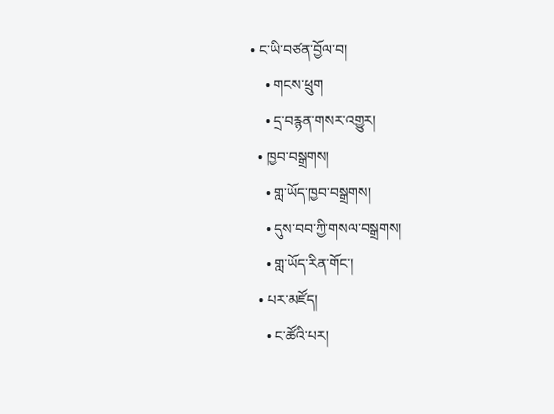• ང་ཡི་བཙན་བྱོལ་བ།
    • གངས་ཕྲུག
    • དྲ་བརྙན་གསར་འགྱུར།
  • ཁྱབ་བསྒྲགས།
    • གླ་ཡོད་ཁྱབ་བསྒྲགས།
    • དུས་བབ་ཀྱི་གསལ་བསྒྲགས།
    • གླ་ཡོད་རིན་གོང་།
  • པར་མཛོད།
    • ང་ཚོའི་པར།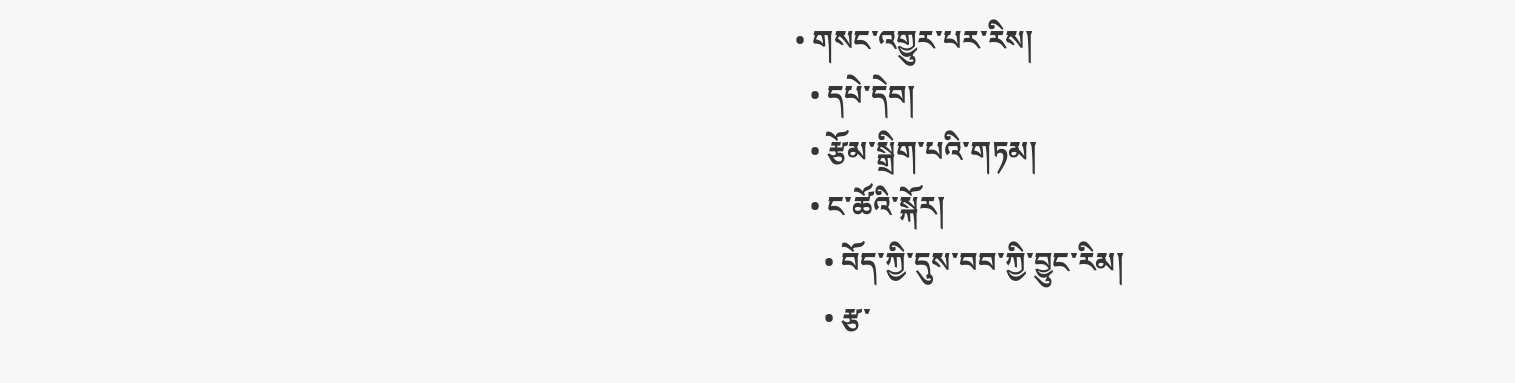• གསང་འགྱུར་པར་རིས།
  • དཔེ་དེབ།
  • རྩོམ་སྒྲིག་པའི་གཏམ།
  • ང་ཚོའི་སྐོར།
    • བོད་ཀྱི་དུས་བབ་ཀྱི་བྱུང་རིམ།
    • རྩ་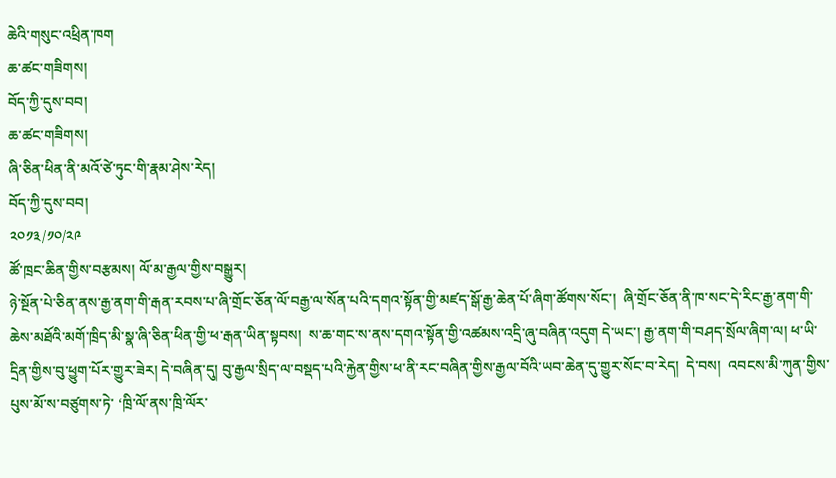ཆེའི་གསུང་འཕྲིན་ཁག
ཆ་ཚང་གཟིགས།
བོད་ཀྱི་དུས་བབ།
ཆ་ཚང་གཟིགས།
ཞི་ཅིན་ཕིན་ནི་མའོ་ཙེ་ཏུང་གི་རྣམ་ཤེས་རེད།
བོད་ཀྱི་དུས་བབ།
༢༠༡༣/༡༠/༢༩
ཚོ་ཁྲང་ཆིན་གྱིས་བརྩམས། ལོ་མ་རྒྱལ་གྱིས་བསྒྱུར།
ཉེ་སྔོན་པེ་ཅིན་ནས་རྒྱ་ནག་གི་རྒན་རབས་པ་ཞི་གྲོང་ཅོན་ལོ་བརྒྱ་ལ་སོན་པའི་དགའ་སྟོན་གྱི་མཛད་སྒོ་རྒྱ་ཆེན་པོ་ཞིག་ཚོགས་སོང་།  ཞི་གྲོང་ཅོན་ནི་ཁ་སང་དེ་རིང་རྒྱ་ནག་གི་ཆེས་མཐོའི་མགོ་ཁྲིད་མི་སྣ་ཞི་ཅིན་ཕིན་གྱི་ཕ་རྒན་ཡིན་སྟབས།  ས་ཆ་གང་ས་ནས་དགའ་སྟོན་གྱི་འཚམས་འདྲི་ཞུ་བཞིན་འདུག དེ་ཡང་། རྒྱ་ནག་གི་བཤད་སྲོལ་ཞིག་ལ། ཕ་ཡི་དྲིན་གྱིས་བུ་ཕྱུག་པོར་གྱུར་ཟེར། དེ་བཞིན་དུ། བུ་རྒྱལ་སྲིད་ལ་བསྡད་པའི་རྐྱེན་གྱིས་ཕ་ནི་རང་བཞིན་གྱིས་རྒྱལ་བོའི་ཡབ་ཆེན་དུ་གྱུར་སོང་བ་རེད།  དེ་བས།  འབངས་མི་ཀུན་གྱིས་པུས་མོ་ས་བཙུགས་ཏེ་ ‘ཁྲི་ལོ་ནས་ཁྲི་ལོར་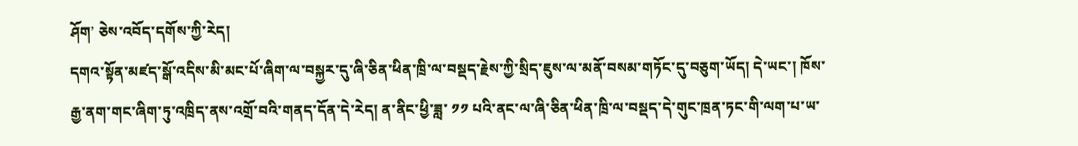ཤོག’ ཅེས་འབོད་དགོས་ཀྱི་རེད།
དགའ་སྟོན་མཛད་སྒོ་འདིས་མི་མང་པོ་ཞིག་ལ་བསྐྱར་དུ་ཞི་ཅིན་ཕིན་ཁྲི་ལ་བསྡད་རྗེས་ཀྱི་སྲིད་ཇུས་ལ་མནོ་བསམ་གཏོང་དུ་བཅུག་ཡོད། དེ་ཡང་། ཁོས་རྒྱ་ནག་གང་ཞིག་ཏུ་འཁྲིད་ནས་འགྲོ་བའི་གནད་དོན་དེ་རེད། ན་ནིང་ཕྱི་ཟླ་ ༡༡ པའི་ནང་ལ་ཞི་ཅིན་ཕིན་ཁྲི་ལ་བསྡད་དེ་གུང་ཁྲན་ཏང་གི་ལག་པ་ཡ་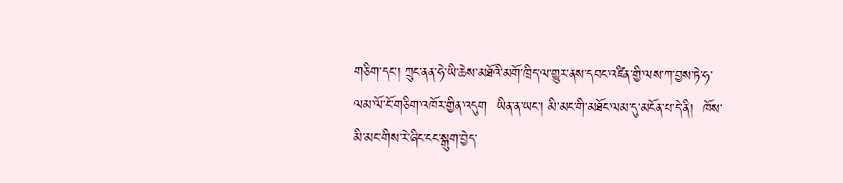གཅིག་དང་། ཀྲུང་ནན་ཧེ་ཡི་ཆེས་མཐོའི་མགོ་ཁྲིད་ལ་གྱུར་ནས་དབང་འཛིན་གྱི་ལས་ཀ་བྱས་ཏེ་ཧ་ལམ་ལོ་ངོ་གཅིག་འཁོར་གྱིན་འདུག  ཡིན་ན་ཡང་། མི་མང་གི་མཐོང་ལམ་དུ་མངོན་པ་དེ་ནི།  ཁོས་མི་མང་གིས་རེ་ཞིང་ངང་སྒུག་བྱེད་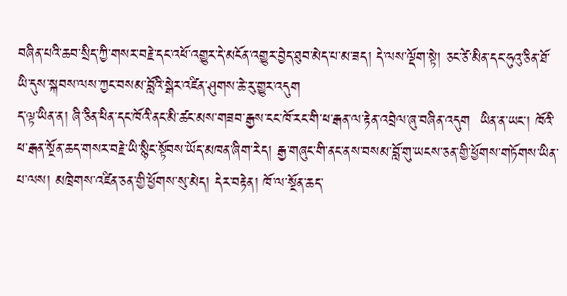བཞིན་པའི་ཆབ་སྲིད་ཀྱི་གསར་བརྗེ་དང་འཕོ་འགྱུར་དེ་མངོན་འགྱུར་བྱེད་ཐུབ་མེད་པ་མ་ཟད། དེ་ལས་ལྡོག་སྟེ། ཅང་ཙེ་མིན་དང་ཧུའུ་ཅིན་ཐོ་ཡི་དུས་སྐབས་ལས་ཀྱང་བསམ་བློའི་སྒེར་འཛིན་ཤུགས་ཆེ་རུ་གྱུར་འདུག
ད་ལྟ་ཡིན་ན། ཞི་ཅིན་ཕིན་དང་ཁོའི་ནང་མི་ཚང་མས་གཟབ་རྒྱས་ངང་ཁོ་རང་གི་ཕ་རྒན་ལ་རྟེན་འབྲེལ་ཞུ་བཞིན་འདུག  ཡིན་ན་ཡང་། ཁོའི་ཕ་རྒན་སྔོན་ཆད་གསར་བརྗེ་ཡི་སྙིང་སྟོབས་ཡོད་མཁན་ཞིག་རེད། རྒྱ་གཞུང་གི་ནང་ནས་བསམ་བློ་གུ་ཡངས་ཅན་གྱི་ཕྱོགས་གཏོགས་ཡིན་པ་ལས། མཁྲེགས་འཛིན་ཅན་གྱི་ཕྱོགས་སུ་མེད། དེར་བརྟེན། ཁོ་ལ་སྔོན་ཆད་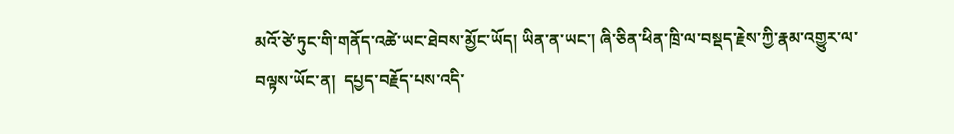མའོ་ཙེ་ཏུང་གི་གནོད་འཚེ་ཡང་ཐེབས་མྱོང་ཡོད། ཡིན་ན་ཡང་། ཞི་ཅིན་ཕིན་ཁྲི་ལ་བསྡད་རྗེས་ཀྱི་རྣམ་འགྱུར་ལ་བལྟས་ཡོང་ན།  དཔྱད་བརྗོད་པས་འདི་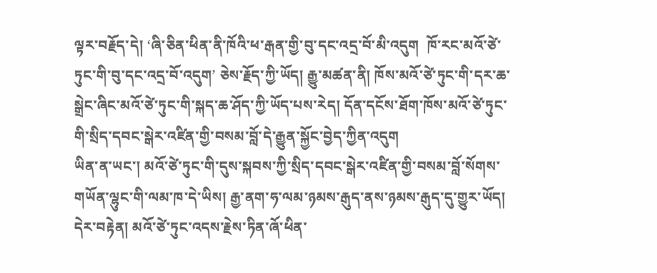ལྟར་བརྗོད་དེ། ‘ཞི་ཅིན་ཕིན་ནི་ཁོའི་ཕ་རྒན་གྱི་བུ་དང་འདྲ་བོ་མི་འདུག  ཁོ་རང་མའོ་ཙེ་ཏུང་གི་བུ་དང་འདྲ་བོ་འདུག’ ཅེས་རྗོད་ཀྱི་ཡོད། རྒྱུ་མཚན་ནི། ཁོས་མའོ་ཙེ་ཏུང་གི་དར་ཆ་སྒྲེང་ཞིང་མའོ་ཙེ་ཏུང་གི་སྐད་ཆ་ཤོད་ཀྱི་ཡོད་པས་རེད། དོན་དངོས་ཐོག་ཁོས་མའོ་ཙེ་ཏུང་གི་སྲིད་དབང་སྒེར་འཛིན་གྱི་བསམ་བློ་དེ་རྒྱུན་སྐྱོང་བྱེད་ཀྱིན་འདུག
ཡིན་ན་ཡང་། མའོ་ཙེ་ཏུང་གི་དུས་སྐབས་ཀྱི་སྲིད་དབང་སྒེར་འཛིན་གྱི་བསམ་བློ་སོགས་གཡོན་ལྷུང་གི་ལམ་ཁ་དེ་ཡིས། རྒྱ་ནག་ཧ་ལམ་ཉམས་རྒུད་ནས་ཉམས་རྒུད་དུ་གྱུར་ཡོད། དེར་བརྟེན། མའོ་ཙེ་ཏུང་འདས་རྗེས་ཏིན་ཞོ་ཕིན་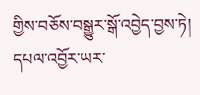གྱིས་བཅོས་བསྒྱུར་སྒོ་འབྱེད་བྱས་ཏེ། དཔལ་འབྱོར་ཡར་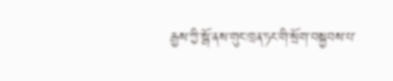རྒྱས་ཀྱི་སྒོ་ནས་གུང་ཁྲན་ཏང་གི་སྲོག་བསྐྱབས་པ་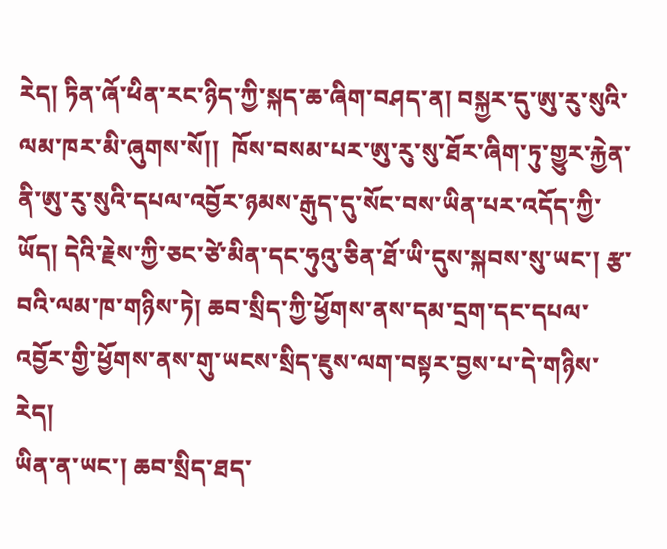རེད། ཏིན་ཞོ་ཕིན་རང་ཉིད་ཀྱི་སྐད་ཆ་ཞིག་བཤད་ན། བསྐྱར་དུ་ཨུ་རུ་སུའི་ལམ་ཁར་མི་ཞུགས་སོ།།  ཁོས་བསམ་པར་ཨུ་རུ་སུ་ཐོར་ཞིག་ཏུ་གྱུར་རྐྱེན་ནི་ཨུ་རུ་སུའི་དཔལ་འབྱོར་ཉམས་རྒུད་དུ་སོང་བས་ཡིན་པར་འདོད་ཀྱི་ཡོད། དེའི་རྗེས་ཀྱི་ཅང་ཙེ་མིན་དང་ཧུའུ་ཅིན་ཐོ་ཡི་དུས་སྐབས་སུ་ཡང་། རྩ་བའི་ལམ་ཁ་གཉིས་ཏེ། ཆབ་སྲིད་ཀྱི་ཕྱོགས་ནས་དམ་དྲག་དང་དཔལ་འབྱོར་གྱི་ཕྱོགས་ནས་གུ་ཡངས་སྲིད་ཇུས་ལག་བསྟར་བྱས་པ་དེ་གཉིས་རེད།
ཡིན་ན་ཡང་། ཆབ་སྲིད་ཐད་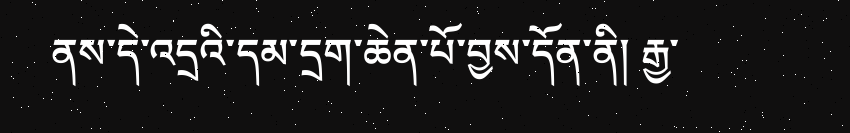ནས་དེ་འདྲའི་དམ་དྲག་ཆེན་པོ་བྱས་དོན་ནི། རྒྱ་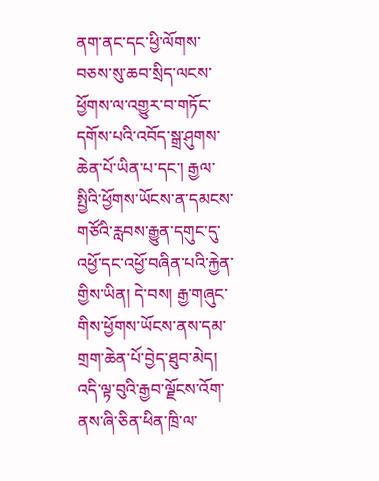ནག་ནང་དང་ཕྱི་ལོགས་བཅས་སུ་ཆབ་སྲིད་ལངས་ཕྱོགས་ལ་འགྱུར་བ་གཏོང་དགོས་པའི་འབོད་སྒྲ་ཤུགས་ཆེན་པོ་ཡིན་པ་དང་། རྒྱལ་སྤྱིའི་ཕྱོགས་ཡོངས་ན་དམངས་གཙོའི་རླབས་རྒྱུན་དགུང་དུ་འཕྱོ་དང་འཕྱོ་བཞིན་པའི་རྐྱེན་གྱིས་ཡིན། དེ་བས། རྒྱ་གཞུང་གིས་ཕྱོགས་ཡོངས་ནས་དམ་གྲག་ཆེན་པོ་བྱེད་ཐུབ་མེད། འདི་ལྟ་བུའི་རྒྱབ་ལྗོངས་འོག་ནས་ཞི་ཅིན་ཕིན་ཁྲི་ལ་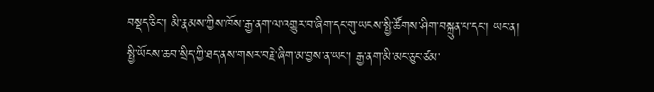བསྡད་ཅིང་། མི་རྣམས་ཀྱིས་ཁོས་རྒྱ་ནག་ལ་འགྱུར་བ་ཞིག་དང་གུ་ཡངས་སྤྱི་ཚོགས་ཤིག་བསྐྲུན་པ་དང་། ཡང་ན། སྤྱི་ཡོངས་ཆབ་སྲིད་ཀྱི་ཐད་ནས་གསར་བརྗེ་ཞིག་མ་བྱས་ན་ཡང་། རྒྱ་ནག་མི་མང་ཅུང་ཙམ་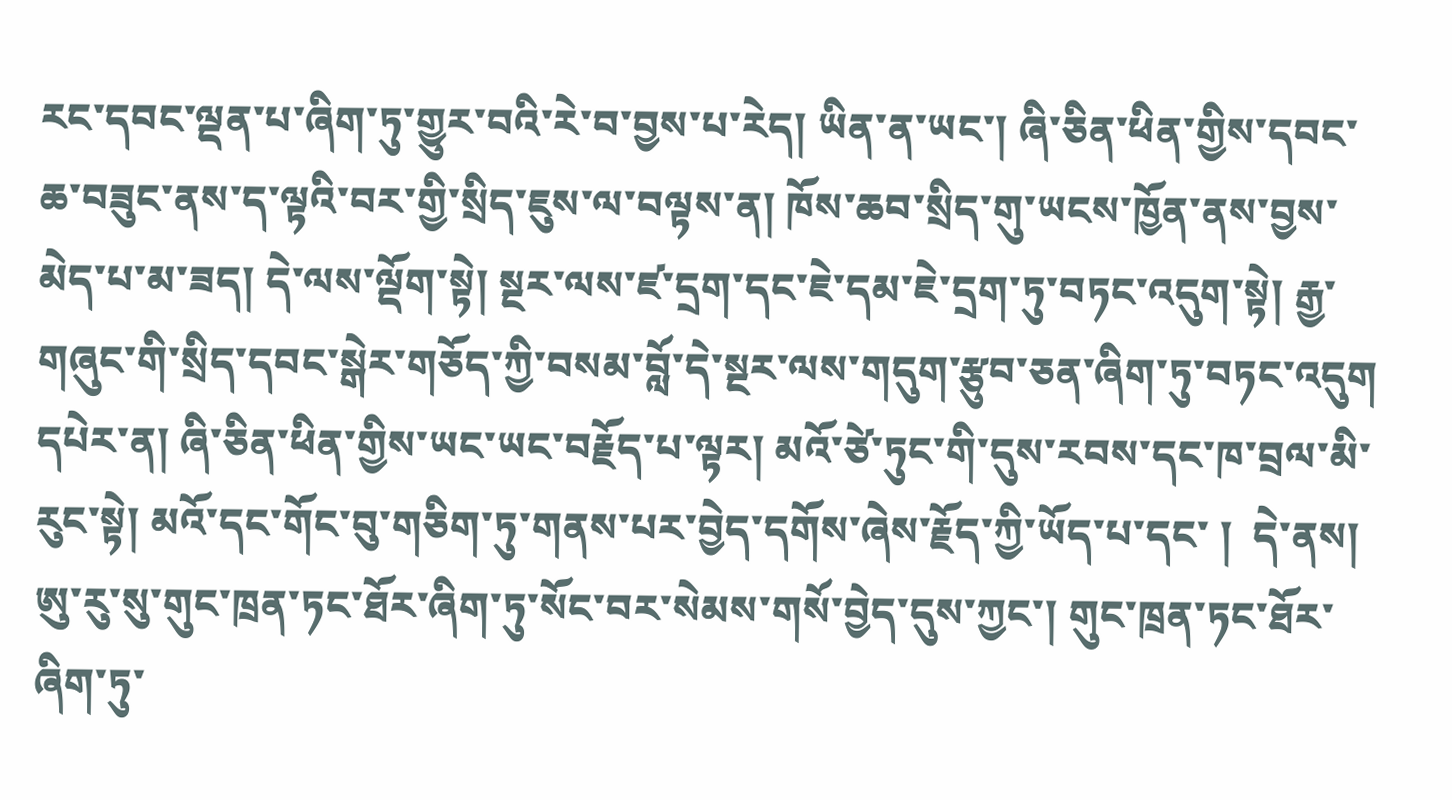རང་དབང་ལྡན་པ་ཞིག་ཏུ་གྱུར་བའི་རེ་བ་བྱས་པ་རེད། ཡིན་ན་ཡང་། ཞི་ཅིན་ཕིན་གྱིས་དབང་ཆ་བཟུང་ནས་ད་ལྟའི་བར་གྱི་སྲིད་ཇུས་ལ་བལྟས་ན། ཁོས་ཆབ་སྲིད་གུ་ཡངས་ཁྱོན་ནས་བྱས་མེད་པ་མ་ཟད། དེ་ལས་ལྡོག་སྟེ། སྔར་ལས་ཛ་དྲག་དང་ཇེ་དམ་ཇེ་དྲག་ཏུ་བཏང་འདུག་སྟེ། རྒྱ་གཞུང་གི་སྲིད་དབང་སྒེར་གཅོད་ཀྱི་བསམ་བློ་དེ་སྔར་ལས་གདུག་རྩུབ་ཅན་ཞིག་ཏུ་བཏང་འདུག
དཔེར་ན། ཞི་ཅིན་ཕིན་གྱིས་ཡང་ཡང་བརྗོད་པ་ལྟར། མའོ་ཙེ་ཏུང་གི་དུས་རབས་དང་ཁ་བྲལ་མི་རུང་སྟེ། མའོ་དང་གོང་བུ་གཅིག་ཏུ་གནས་པར་བྱེད་དགོས་ཞེས་རྗོད་ཀྱི་ཡོད་པ་དང་ །  དེ་ནས། ཨུ་རུ་སུ་གུང་ཁྲན་ཏང་ཐོར་ཞིག་ཏུ་སོང་བར་སེམས་གསོ་བྱེད་དུས་ཀྱང་། གུང་ཁྲན་ཏང་ཐོར་ཞིག་ཏུ་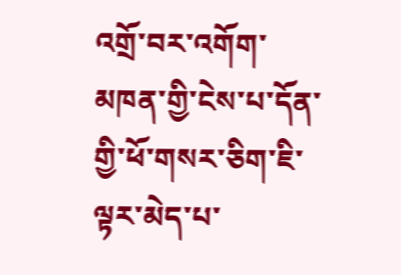འགྲོ་བར་འགོག་མཁན་གྱི་ངེས་པ་དོན་གྱི་ཕོ་གསར་ཅིག་ཇི་ལྟར་མེད་པ་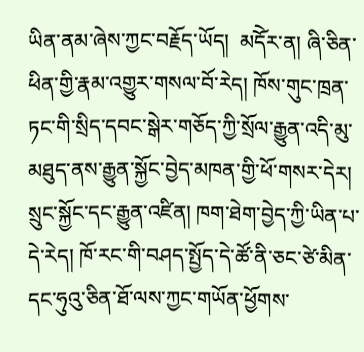ཡིན་ནམ་ཞེས་ཀྱང་བརྗོད་ཡོད།  མདོེར་ན། ཞི་ཅིན་ཕིན་གྱི་རྣམ་འགྱུར་གསལ་བོ་རེད། ཁོས་གུང་ཁྲན་ཏང་གི་སྲིད་དབང་སྒེར་གཅོད་ཀྱི་སྲོལ་རྒྱུན་འདི་མུ་མཐུད་ནས་རྒྱུན་སྐྱོང་བྱེད་མཁན་གྱི་ཕོ་གསར་དེར། སྲུང་སྐྱོང་དང་རྒྱུན་འཛིན། ཁག་ཐེག་བྱེད་ཀྱི་ཡིན་པ་དེ་རེད། ཁོ་རང་གི་བཤད་སྤྱོད་དེ་ཚོ་ནི་ཅང་ཙེ་མིན་དང་ཧུའུ་ཅིན་ཐོ་ལས་ཀྱང་གཡོན་ཕྱོགས་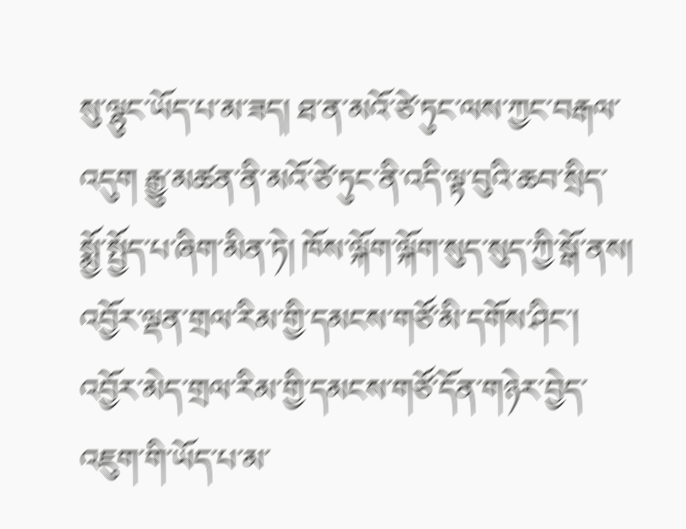སུ་ལྷུང་ཡོད་པ་མ་ཟད། ཐ་ན་མའོ་ཙེ་ཏུང་ལས་ཀྱང་བརྒལ་འདུག རྒྱུ་མཚན་ནི་མའོ་ཙེ་ཏུང་ནི་འདི་ལྟ་བུའི་ཆབ་སྲིད་སྨྱོ་སྤྱོད་པ་ཞིག་མིན་ཏེ། ཁོས་ལྐོག་ལྐོག་སུད་སུད་ཀྱི་སྒོ་ནས། འབྱོར་ལྡན་གྲལ་རིམ་གྱི་དམངས་གཙོ་མི་དགོས་ཤིང་། འབྱོར་མེད་གྲལ་རིམ་གྱི་དམངས་གཙོ་དོན་གཉེར་བྱེད་འཇུག་གི་ཡོད་པ་མ་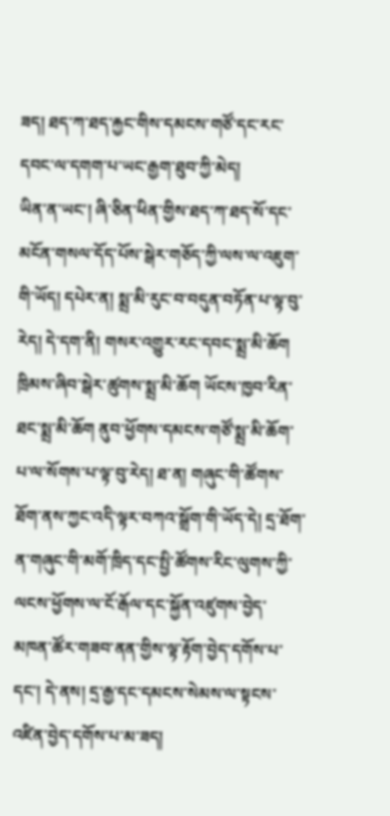ཟད། ཐད་ཀ་ཐད་རྐྱང་གིས་དམངས་གཙོ་དང་རང་དབང་ལ་དགག་པ་ཡང་རྒྱག་ཐུབ་ཀྱི་མེད།
ཡིན་ན་ཡང་། ཞི་ཅིན་ཕིན་གྱིས་ཐད་ཀ་ཐད་སོ་དང་མངོན་གསལ་དོད་པོས་སྒེར་གཅོད་ཀྱི་ལས་ལ་འཇུག་གི་ཡོད། དཔེར་ན། སྨྲ་མི་རུང་བ་བདུན་བཏོན་པ་ལྟ་བུ་རེད། དེ་དག་ནི། གསར་འགྱུར་རང་དབང་སྨྲ་མི་ཆོག ཁྲིམས་ཞིབ་སྒེར་ཚུགས་སྨྲ་མི་ཆོག ཡོངས་ཁྱབ་རིན་ཐང་སྨྲ་མི་ཆོག ནུབ་ཕྱོགས་དམངས་གཙོ་སྨྲ་མི་ཆོག་པ་ལ་སོགས་པ་ལྟ་བུ་རེད། ཐ་ན། གཞུང་གི་ཚོགས་ཐོག་ནས་ཀྱང་འདི་ལྟར་བཀའ་སྒྲོག་གི་ཡོད་དེ། དྲ་ཐོག་ན་གཞུང་གི་མགོ་ཁྲིད་དང་སྤྱི་ཚོགས་རིང་ལུགས་ཀྱི་ལངས་ཕྱོགས་ལ་ངོ་རྒོལ་དང་སྐྱོན་འཛུགས་བྱེད་མཁན་ཚོར་གཟབ་ནན་གྱིས་ལྟ་རྟོག་བྱེད་དགོས་པ་དང་། དེ་ནས། དྲ་རྒྱ་དང་དམངས་སེམས་ལ་སྟངས་འཛིན་བྱེད་དགོས་པ་མ་ཟད།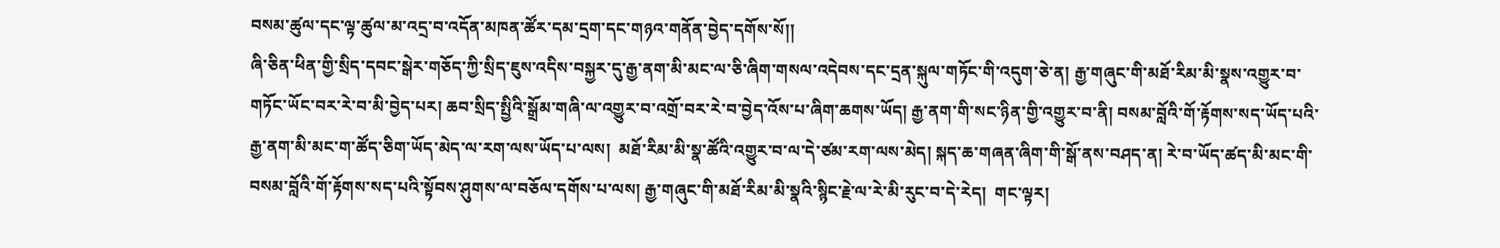བསམ་ཚུལ་དང་ལྟ་ཚུལ་མ་འདྲ་བ་འདོན་མཁན་ཚོར་དམ་དྲག་དང་གཉའ་གནོན་བྱེད་དགོས་སོ།།
ཞི་ཅིན་ཕིན་གྱི་སྲིད་དབང་སྒེར་གཅོད་ཀྱི་སྲིད་ཇུས་འདིས་བསྐྱར་དུ་རྒྱ་ནག་མི་མང་ལ་ཅི་ཞིག་གསལ་འདེབས་དང་དྲན་སྐུལ་གཏོང་གི་འདུག་ཅེ་ན། རྒྱ་གཞུང་གི་མཐོ་རིམ་མི་སྣས་འགྱུར་བ་གཏོང་ཡོང་བར་རེ་བ་མི་བྱེད་པར། ཆབ་སྲིད་སྤྱིའི་སྒྲོམ་གཞི་ལ་འགྱུར་བ་འགྲོ་བར་རེ་བ་བྱེད་འོས་པ་ཞིག་ཆགས་ཡོད། རྒྱ་ནག་གི་སང་ཉིན་གྱི་འགྱུར་བ་ནི། བསམ་བློའི་གོ་རྟོགས་སད་ཡོད་པའི་རྒྱ་ནག་མི་མང་ག་ཚོད་ཅིག་ཡོད་མེད་ལ་རག་ལས་ཡོད་པ་ལས།  མཐོ་རིམ་མི་སྣ་ཚོའི་འགྱུར་བ་ལ་དེ་ཙམ་རག་ལས་མེད། སྐད་ཆ་གཞན་ཞིག་གི་སྒོ་ནས་བཤད་ན། རེ་བ་ཡོད་ཚད་མི་མང་གི་བསམ་བློའི་གོ་རྟོགས་སད་པའི་སྟོབས་ཤུགས་ལ་བཅོལ་དགོས་པ་ལས། རྒྱ་གཞུང་གི་མཐོ་རིམ་མི་སྣའི་སྙིང་རྗེ་ལ་རེ་མི་རུང་བ་དེ་རེད།  གང་ལྟར།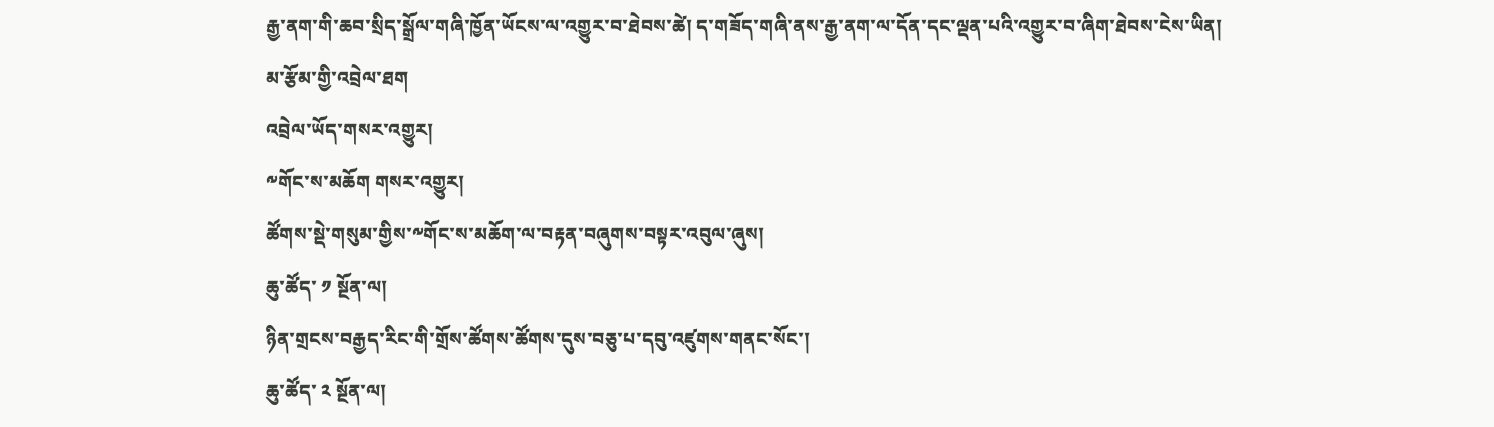རྒྱ་ནག་གི་ཆབ་སྲིད་སྒྲོལ་གཞི་ཁྱོན་ཡོངས་ལ་འགྱུར་བ་ཐེབས་ཚེ། ད་གཟོད་གཞི་ནས་རྒྱ་ནག་ལ་དོན་དང་ལྡན་པའི་འགྱུར་བ་ཞིག་ཐེབས་ངེས་ཡིན།
མ་རྩོམ་གྱི་འབྲེལ་ཐག
འབྲེལ་ཡོད་གསར་འགྱུར།
༸གོང་ས་མཆོག གསར་འགྱུར།
ཚོགས་སྡེ་གསུམ་གྱིས་༸གོང་ས་མཆོག་ལ་བརྟན་བཞུགས་བསྟར་འབུལ་ཞུས།
ཆུ་ཚོད་ ༡ སྔོན་ལ།
ཉིན་གྲངས་བརྒྱད་རིང་གི་གྲོས་ཚོགས་ཚོགས་དུས་བཅུ་པ་དབུ་འཛུགས་གནང་སོང་།
ཆུ་ཚོད་ ༢ སྔོན་ལ།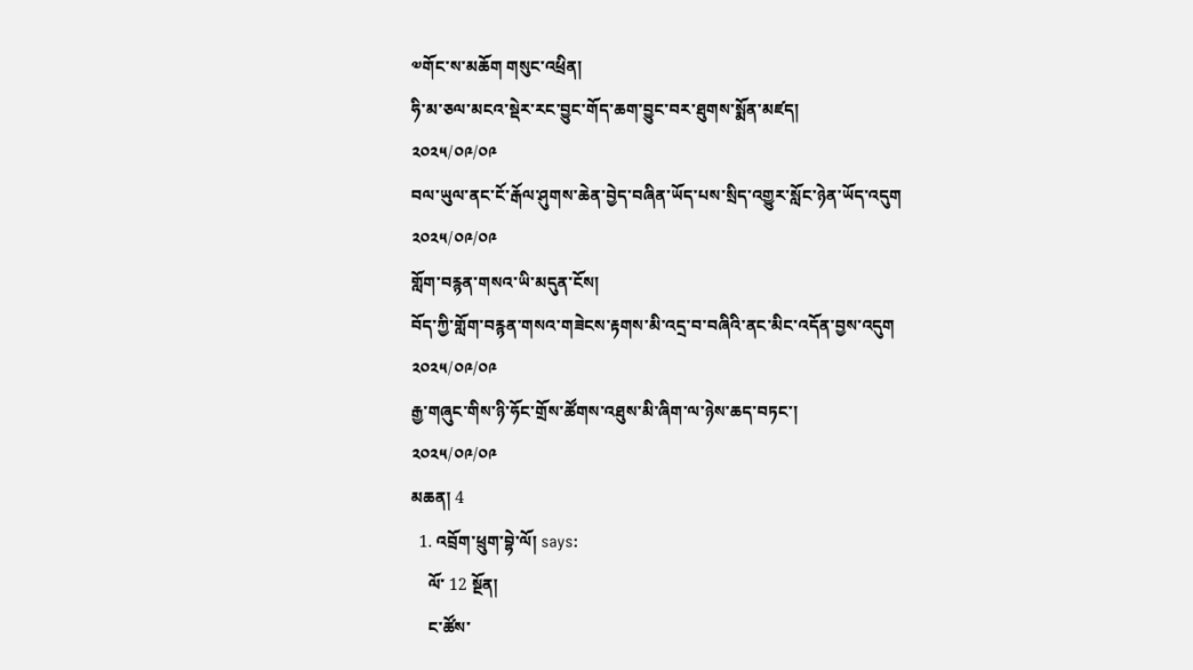༧གོང་ས་མཆོག གསུང་འཕྲིན།
ཧི་མ་ཅལ་མངའ་སྡེར་རང་བྱུང་གོད་ཆག་བྱུང་བར་ཐུགས་སྨོན་མཛད།
༢༠༢༥/༠༩/༠༩
བལ་ཡུལ་ནང་ངོ་རྒོལ་ཤུགས་ཆེན་བྱེད་བཞིན་ཡོད་པས་སྲིད་འགྱུར་སློང་ཉེན་ཡོད་འདུག
༢༠༢༥/༠༩/༠༩
གློག་བརྙན་གསའ་ཡི་མདུན་ངོས།
བོད་ཀྱི་གློག་བརྙན་གསའ་གཟེངས་རྟགས་མི་འདྲ་བ་བཞིའི་ནང་མིང་འདོན་བྱས་འདུག
༢༠༢༥/༠༩/༠༩
རྒྱ་གཞུང་གིས་ཉི་ཧོང་གྲོས་ཚོགས་འཐུས་མི་ཞིག་ལ་ཉེས་ཆད་བཏང་།
༢༠༢༥/༠༩/༠༩
མཆན། 4
  1. འབྲོག་ཕྲུག་བྷེ་ལོ། says:
    ལོ་ 12 སྔོན།
    ང་ཚོས་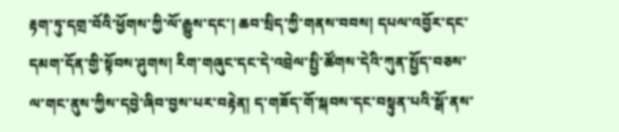རྟག་ཏུ་དགྲ་བོའི་ཕྱོགས་ཀྱི་ལོ་རྒྱུས་དང་། ཆབ་སྲིད་ཀྱི་གནས་བབས། དཔལ་འབྱོར་དང་དམག་དོན་གྱི་སྟོབས་ཤུགས། རིག་གཞུང་དང་དེ་འབྲེལ་སྤྱི་ཚོགས་དེའི་ཀུན་སྤྱོད་བཅས་ལ་གང་ནུས་ཀྱིས་དབྱེ་ཞིབ་བྱས་པར་བརྟེན། ད་གཟོད་གོ་སྐབས་དང་བསྟུན་པའི་སྒོ་ནས་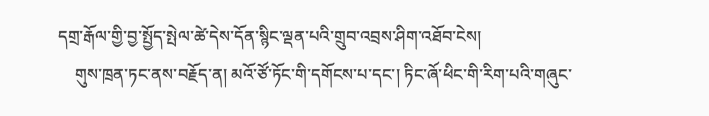དགྲ་རྒོལ་གྱི་བྱ་སྤྱོད་སྤེལ་ཚེ་དེས་དོན་སྙིང་ལྡན་པའི་གྲུབ་འབྲས་ཤིག་འཐོབ་ངེས།
    གུས་ཁྲན་ཏང་ནས་བརྗོད་ན། མའོ་ཙོ་ཏོང་གི་དགོངས་པ་དང་། ཏིང་ཞོ་ཕིང་གི་རིག་པའི་གཞུང་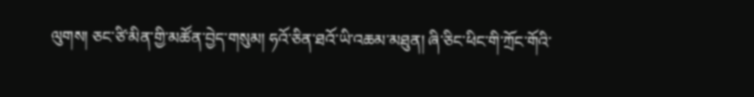ལུགས། ཅང་ཙི་མིན་གྱི་མཚོན་བྱེད་གསུམ། ཧའོ་ཅིན་ཐའོ་ཡི་འཆམ་མཐུན། ཞི་ཅིང་ཕིང་གི་ཀྲོང་གོའི་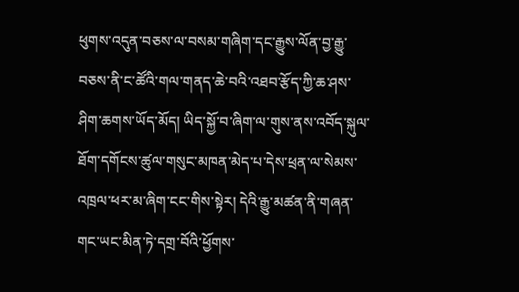ཕུགས་འདུན་བཅས་ལ་བསམ་གཞིག་དང་རྒྱུས་ལོན་བྱ་རྒྱུ་བཅས་ནི་ང་ཚོའི་གལ་གནད་ཆེ་བའི་འཐབ་རྩོད་ཀྱི་ཆ་ཤས་ཤིག་ཆགས་ཡོད་མོད། ཡིད་སྐྱོ་བ་ཞིག་ལ་གུས་ནས་འབོད་སྐུལ་ཐོག་དགོངས་ཚུལ་གསུང་མཁན་མེད་པ་དེས་ཕྲན་ལ་སེམས་འཁྲལ་ཕར་མ་ཞིག་ངང་གིས་སྟེར། དེའི་རྒྱུ་མཚན་ནི་གཞན་གང་ཡང་མིན་ཏེ་དགྲ་བོའི་ཕྱོགས་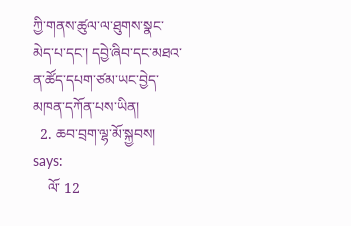ཀྱི་གནས་ཚུལ་ལ་ཐུགས་སྣང་མེད་པ་དང་། དབྱེ་ཞིབ་དང་མཐའ་ན་ཚོད་དཔག་ཙམ་ཡང་བྱེད་མཁན་དཀོན་པས་ཡིན།
  2. ཆབ་བྲག་ལྷ་མོ་སྐྱབས། says:
    ལོ་ 12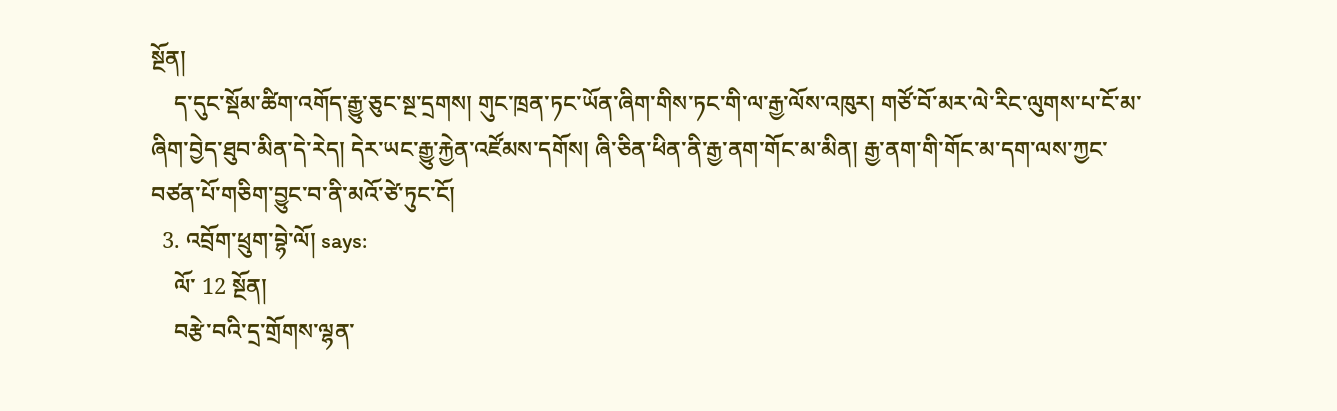སྔོན།
    ད་དུང་སྡོམ་ཚིག་འགོད་རྒྱུ་ཅུང་སྔ་དྲགས། གུང་ཁྲན་ཏང་ཡོན་ཞིག་གིས་ཏང་གི་ལ་རྒྱ་ལོས་འཁུར། གཙོ་བོ་མར་ལེ་རིང་ལུགས་པ་ངོ་མ་ཞིག་བྱེད་ཐུབ་མིན་དེ་རེད། དེར་ཡང་རྒྱུ་རྐྱེན་འཛོམས་དགོས། ཞི་ཅིན་ཕིན་ནི་རྒྱ་ནག་གོང་མ་མིན། རྒྱ་ནག་གི་གོང་མ་དག་ལས་ཀྱང་བཙན་པོ་གཅིག་བྱུང་བ་ནི་མའོ་ཙེ་ཏུང་ངོ།
  3. འབྲོག་ཕྲུག་བྷེ་ལོ། says:
    ལོ་ 12 སྔོན།
    བརྩེ་བའི་དྲ་གྲོགས་ལྷན་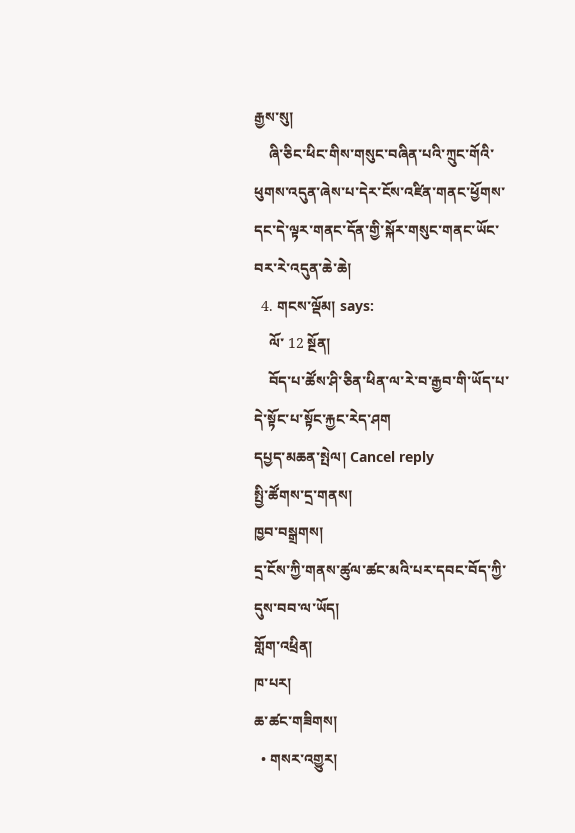རྒྱས་སུ།
    ཞི་ཅིང་ཕིང་གིས་གསུང་བཞིན་པའི་ཀྲུང་གོའི་ཕུགས་འདུན་ཞེས་པ་དེར་ངོས་འཛིན་གནང་ཕྱོགས་དང་དེ་ལྟར་གནང་དོན་གྱི་སྐོར་གསུང་གནང་ཡོང་བར་རེ་འདུན་ཆེ་ཆེ།
  4. གངས་ལྡོམ། says:
    ལོ་ 12 སྔོན།
    བོད་པ་ཚོས་ཤི་ཅིན་ཕིན་ལ་རེ་བ་རྒྱབ་གི་ཡོད་པ་དེ་སྟོང་པ་སྟོང་རྐྱང་རེད་ཤག
དཔྱད་མཆན་སྤེལ། Cancel reply
སྤྱི་ཚོགས་དྲ་གནས།
ཁྱབ་བསྒྲགས།
དྲ་ངོས་ཀྱི་གནས་ཚུལ་ཚང་མའི་པར་དབང་བོད་ཀྱི་དུས་བབ་ལ་ཡོད།
གློག་འཕྲིན།
ཁ་པར།
ཆ་ཚང་གཟིགས།
  • གསར་འགྱུར།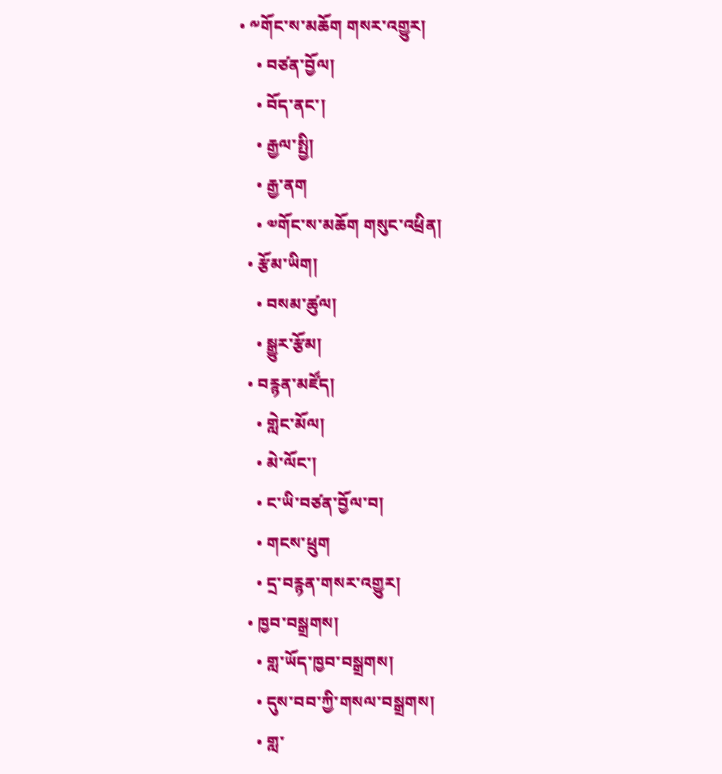• ༸གོང་ས་མཆོག གསར་འགྱུར།
    • བཙན་བྱོལ།
    • བོད་ནང་།
    • རྒྱལ་སྤྱི།
    • རྒྱ་ནག
    • ༧གོང་ས་མཆོག གསུང་འཕྲིན།
  • རྩོམ་ཡིག།
    • བསམ་ཚུལ།
    • སྒྱུར་རྩོམ།
  • བརྙན་མཛོད།
    • གླེང་མོལ།
    • མེ་ལོང་།
    • ང་ཡི་བཙན་བྱོལ་བ།
    • གངས་ཕྲུག
    • དྲ་བརྙན་གསར་འགྱུར།
  • ཁྱབ་བསྒྲགས།
    • གླ་ཡོད་ཁྱབ་བསྒྲགས།
    • དུས་བབ་ཀྱི་གསལ་བསྒྲགས།
    • གླ་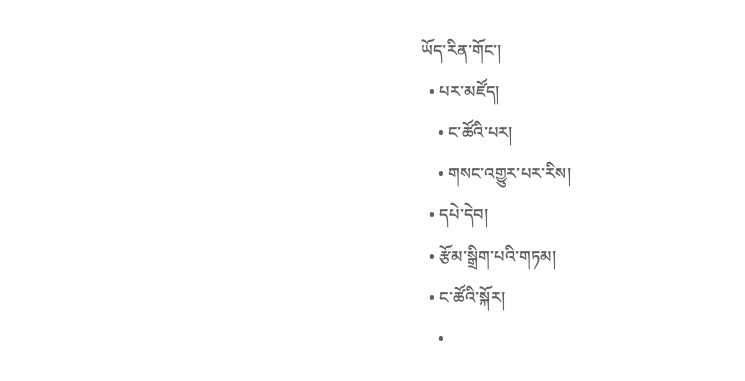ཡོད་རིན་གོང་།
  • པར་མཛོད།
    • ང་ཚོའི་པར།
    • གསང་འགྱུར་པར་རིས།
  • དཔེ་དེབ།
  • རྩོམ་སྒྲིག་པའི་གཏམ།
  • ང་ཚོའི་སྐོར།
    •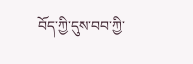བོད་ཀྱི་དུས་བབ་ཀྱི་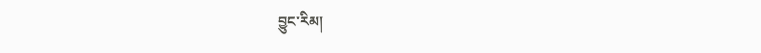བྱུང་རིམ།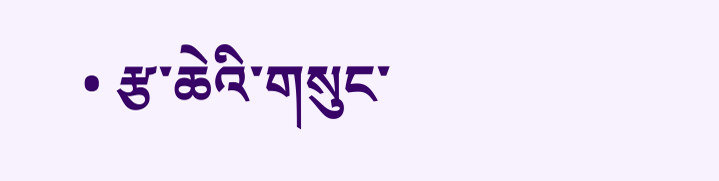• རྩ་ཆེའི་གསུང་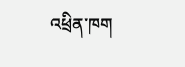འཕྲིན་ཁག